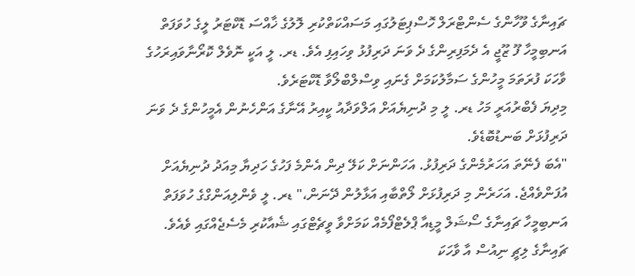ޗައިނާގެ ވޫހާންގެ ސެންޓްރަލް ހޮސްޕިޓަލުގައި މަސައްކަތްކުރި ލޮލުގެ ޚާއްސަ ޑޮކްޓަރު ލީގެ ހުވަފަތް އަނބިމީހާ ފޫ ޒޫޖީ އެ ދެމަފިރިންގެ ދެ ވަނަ ދަރިފުޅު ވިހައިފި އެވެ. ޑރ. ލީ އަކީ ނޮވެލް ކޮރޯނާވައިރަހުގެ ވާހަކަ ފުރަތަމަ މީހުންގެ ސަމާލުކަމަށް ގެނައި ވިސްލްބްލޯވާ ޑޮކްޓަރެވެ.
މިދިޔަ ފެބްރުއަރީ މަހު ޑރ. ލީ މި ދުނިޔެއަށް އަލްވަދާއު ކީއިރު އޭނާގެ އަންހެނުން އެމީހުންގެ ދެ ވަނަ ދަރިފުޅަށް ބަނޑުބޮޑެވެ.
"އެބަ ފެނޭތަ އަހަރުމެންގެ ދަރިފުޅު. އަހަންނަށް ކަލޭ ދިން އެންމެ ފަހުގެ ހަދިޔާ މިއަދު ދުނިޔެއަށް އުފަންވެއްޖެ. އަހަރެން މި ދަރިފުޅަށް ލޯތްބާއި އަޅާލުން ދޭނަން،" ޑރ. ލީ ވެންލިއަންގްގެ ހުވަފަތް އަނބިމީހާ ޗައިނާގެ ސޯޝަލް މީޑިއާ ޕްލެޓްފޯމެއް ކަމަށްވާ ވީޗެޓްގައި ޝެއާކުރި މެސެޖެއްގައި ވެއެވެ.
ޗައިނާގެ ލިޗީ ނިއުސް އާ ވާހަކަ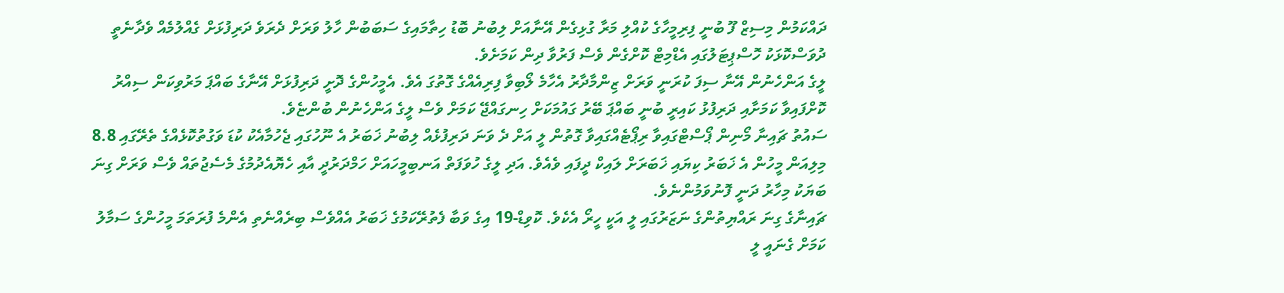ދައްކަމުން މިސިޒް ފޫ ބުނީ ފިރިމީހާގެ ކުއްލި މަރާ ގުޅިގެން އޭނާއަށް ލިބުނު ބޮޑު ހިތާމައިގެ ސަބަބުން ހާލު ވަރަށް ދެރަވެ ދަރިފުޅަށް ގެއްލުމެއް ވެދާނެތީ ދުވަސްކޮޅަކު ހޮސްޕިޓަލުގައި އެޑްމިޓް ކޮށްގެން ވެސް ފަރުވާ ދިން ކަމަށެވެ.
ލީގެ އަންހެނުން އޭނާ ސިފަ ކުރަނީ ވަރަށް ޒިންމާދާރު އެހާމެ ލޯބިވާ ފިރިއެއްގެ ގޮތުގަ އެވެ. އެމީހުންގެ ދޮށީ ދަރިފުޅަށް އޭނާގެ ބައްޕަ މަރުވިކަން ސިއްރު ކޮށްފައިވާ ކަމަށާއި ދަރިފުޅު ކައިރީ ބުނީ ބައްޕަ ބޭރު ގައުމަކަށް ހިނގައްޖޭ ކަމަށް ވެސް ލީގެ އަންހެނުން ބުންޏެވެ.
ސައުތު ޗައިނާ މޯނިން ޕޯސްޓްގައިވާ ރިޕޯޓެއްގައިވާ ގޮތުން ލީ އަށް ދެ ވަނަ ދަރިފުޅެއް ލިބުނު ޚަބަރު އެ ނޫހުގައި ޖެހުމާއެކު ކުޑަ ވަގުތުކޮޅެއްގެ ތެރޭގައި 8.8 މިލިއަން މީހުން އެ ޚަބަރު ކިޔައި ޚަބަރަށް ލައިކް ދީފައި ވެއެވެ. އަދި ލީގެ ހުވަފަތް އަނބިމީހައަށް ހަމްދަރުދީ އާއި ހެޔޮއެދުމުގެ މެސެޖުތައް ވެސް ވަރަށް ގިނަ ބަޔަކު މިހާރު ދަނީ ފޮނުވަމުންނެވެ.
ޗައިނާގެ ގިނަ ރައްޔިތުންގެ ނަޒަރުގައި ލީ އަކީ ހީރޯ އެކެވެ. ކޮވިޑް-19 އިގެ ވަބާ ފެތުރޭކަމުގެ ޚަބަރު އެއްވެސް ބިރެއްނެތި އެންމެ ފުރަތަމަ މީހުންގެ ސަމާލު ކަމަށް ގެނައީ ލީ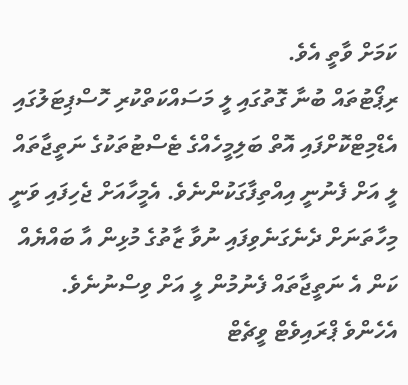ކަމަށް ވާތީ އެވެ.
ރިޕޯޓުތައް ބުނާ ގޮތުގައި ލީ މަސައްކަތްކުރި ހޮސްޕިޓަލުގައި އެޑްމިޓްކޮށްފައި އޮތް ބަލިމީހެއްގެ ޓެސްޓުތަކުގެ ނަތީޖާތައް ލީ އަށް ފެނުނީ އިއްތިފާގަކުންނެވެ. އެމީހާއަށް ޖެހިފައި ވަނީ މިހާތަނަށް ދެނެގަނެވިފައި ނުވާ ޒާތުގެ މުޅިން އާ ބައްޔެއް ކަން އެ ނަތީޖާތައް ފެނުމުން ލީ އަށް ވިސްނުނެވެ. އެހެންވެ ޕްރައިވެޓް ވީޗެޓް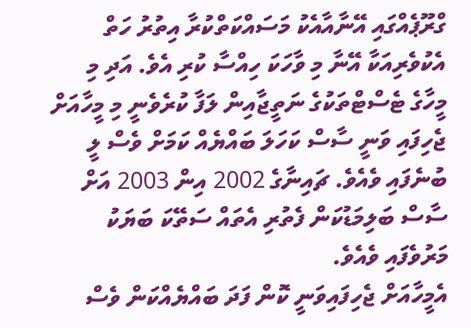ގްރޫޕެއްގައި އޭނާއާއެކު މަސައްކަތްކުރާ އިތުރު ހަތް އެކުވެރިއަކާ އޭނާ މި ވާހަކަ ހިއްސާ ކުރި އެވެ. އަދި މި މީހާގެ ޓެސްޓްތަކުގެ ނަތީޖާއިން ލަފާ ކުރެވެނީ މި މީހާއަށް ޖެހިފައި ވަނީ ސާސް ކަހަލަ ބައްޔެއް ކަމަށް ވެސް ލީ ބުނެފައި ވެއެވެ. ޗައިނާގެ 2002 އިން 2003 އަށް ސާސް ބަލިމަޑުކަން ފެތުރި އެތައް ސަތޭކަ ބަޔަކު މަރުވެފައި ވެއެވެ.
އެމީހާއަށް ޖެހިފައިވަނީ ކޮން ފަދަ ބައްޔެއްކަން ވެސް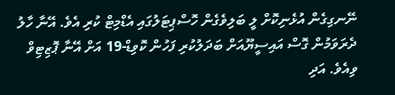ނޭނގިގެން އުޅެނިކޮށް ލީ ބަލިވެގެން ހޮސްޕިޓަލުގައި އެޑްމިޓް ކުރި އެވެ. އޭނާ ހާލު ދެރަވަމުން ގޮސް އައިސީޔޫއަށް ބަދަލުކުރި ފަހުން ކޮވިޑް-19 އަށް އޭނާ ޕޮޒިޓިވް ވިއެވެ. އަދި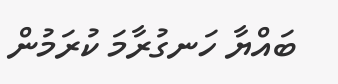ބައްޔާ ހަނގުރާމަ ކުރަމުން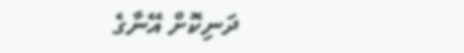ދަނިކޮށް އޭނާގެ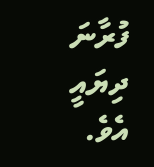ފުރާނަ ދިޔައީ އެވެ.